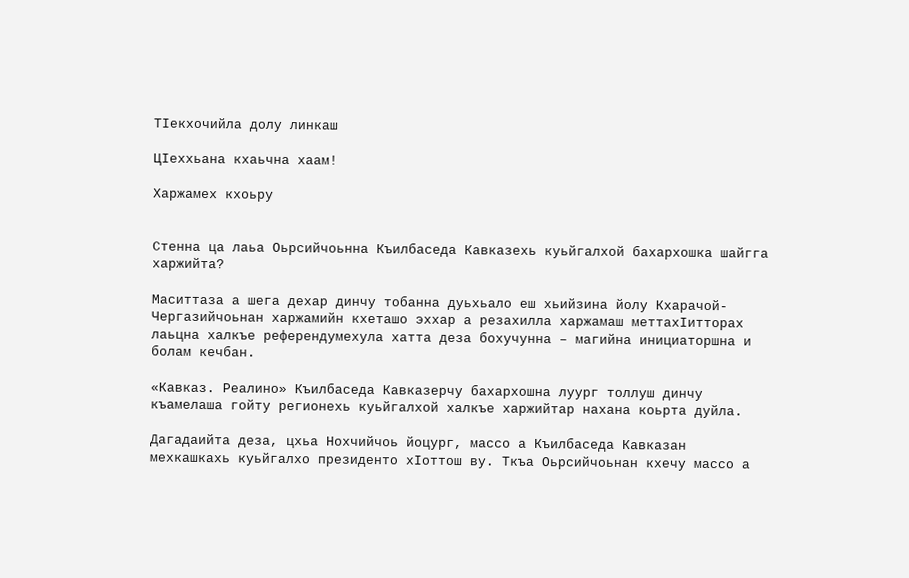ТIекхочийла долу линкаш

ЦIеххьана кхаьчна хаам!

Харжамех кхоьру


Стенна ца лаьа Оьрсийчоьнна Къилбаседа Кавказехь куьйгалхой бахархошка шайгга харжийта?

Маситтаза а шега дехар динчу тобанна дуьхьало еш хьийзина йолу Кхарачой-Чергазийчоьнан харжамийн кхеташо эххар а резахилла харжамаш меттахIитторах лаьцна халкъе референдумехула хатта деза бохучунна – магийна инициаторшна и болам кечбан.

«Кавказ. Реалино» Къилбаседа Кавказерчу бахархошна луург толлуш динчу къамелаша гойту регионехь куьйгалхой халкъе харжийтар нахана коьрта дуйла.

Дагадаийта деза, цхьа Нохчийчоь йоцург, массо а Къилбаседа Кавказан мехкашкахь куьйгалхо президенто хIоттош ву. Ткъа Оьрсийчоьнан кхечу массо а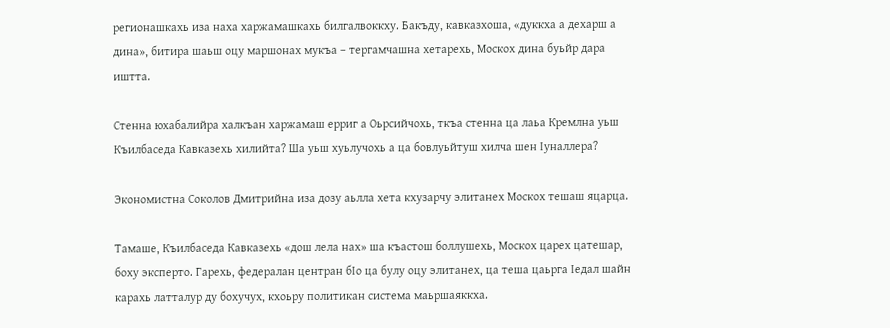регионашкахь иза наха харжамашкахь билгалвоккху. Бакъду, кавказхоша, «дуккха а дехарш а дина», битира шаьш оцу маршонах мукъа – тергамчашна хетарехь, Москох дина буьйр дара иштта.

Стенна юхабалийра халкъан харжамаш ерриг а Оьрсийчохь, ткъа стенна ца лаьа Кремлна уьш Къилбаседа Кавказехь хилийта? Ша уьш хуьлучохь а ца бовлуьйтуш хилча шен Iуналлера?

Экономистна Соколов Дмитрийна иза дозу аьлла хета кхузарчу элитанех Москох тешаш яцарца.

Тамаше, Къилбаседа Кавказехь «дош лела нах» ша къастош боллушехь, Москох царех цатешар, боху эксперто. Гарехь, федералан центран бIо ца булу оцу элитанех, ца теша цаьрга Iедал шайн карахь латталур ду бохучух, кхоьру политикан система маьршаяккха.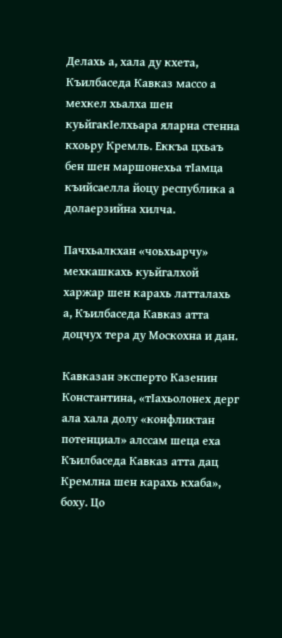Делахь а, хала ду кхета, Къилбаседа Кавказ массо а мехкел хьалха шен куьйгакIелхьара яларна стенна кхоьру Кремль. Еккъа цхьаъ бен шен маршонехьа тIамца къийсаелла йоцу республика а долаерзийна хилча.

Пачхьалкхан «чоьхьарчу» мехкашкахь куьйгалхой харжар шен карахь латталахь а, Къилбаседа Кавказ атта доцчух тера ду Москохна и дан.

Кавказан эксперто Казенин Константина, «тIахьолонех дерг ала хала долу «конфликтан потенциал» алссам шеца еха Къилбаседа Кавказ атта дац Кремлна шен карахь кхаба», боху. Цо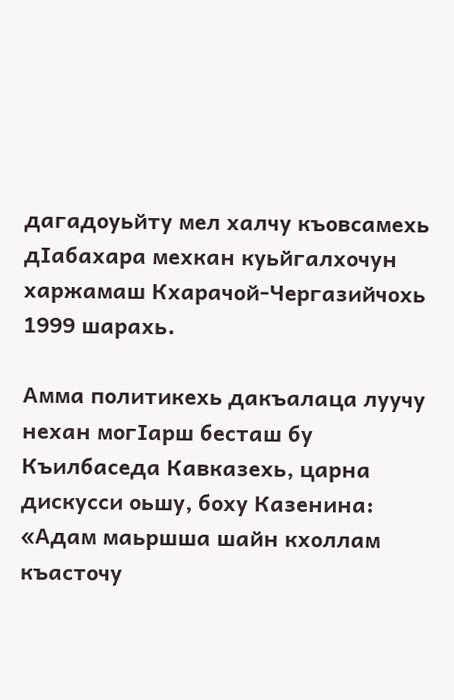дагадоуьйту мел халчу къовсамехь дIабахара мехкан куьйгалхочун харжамаш Кхарачой-Чергазийчохь 1999 шарахь.

Амма политикехь дакъалаца луучу нехан могIарш бесташ бу Къилбаседа Кавказехь, царна дискусси оьшу, боху Казенина: «Адам маьршша шайн кхоллам къасточу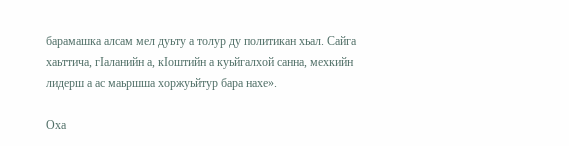барамашка алсам мел дуьту а толур ду политикан хьал. Сайга хаьттича, гIаланийн а, кIоштийн а куьйгалхой санна, мехкийн лидерш а ас маьршша хоржуьйтур бара нахе».

Оха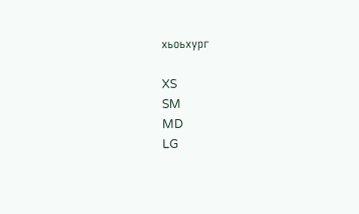хьоьхург

XS
SM
MD
LG